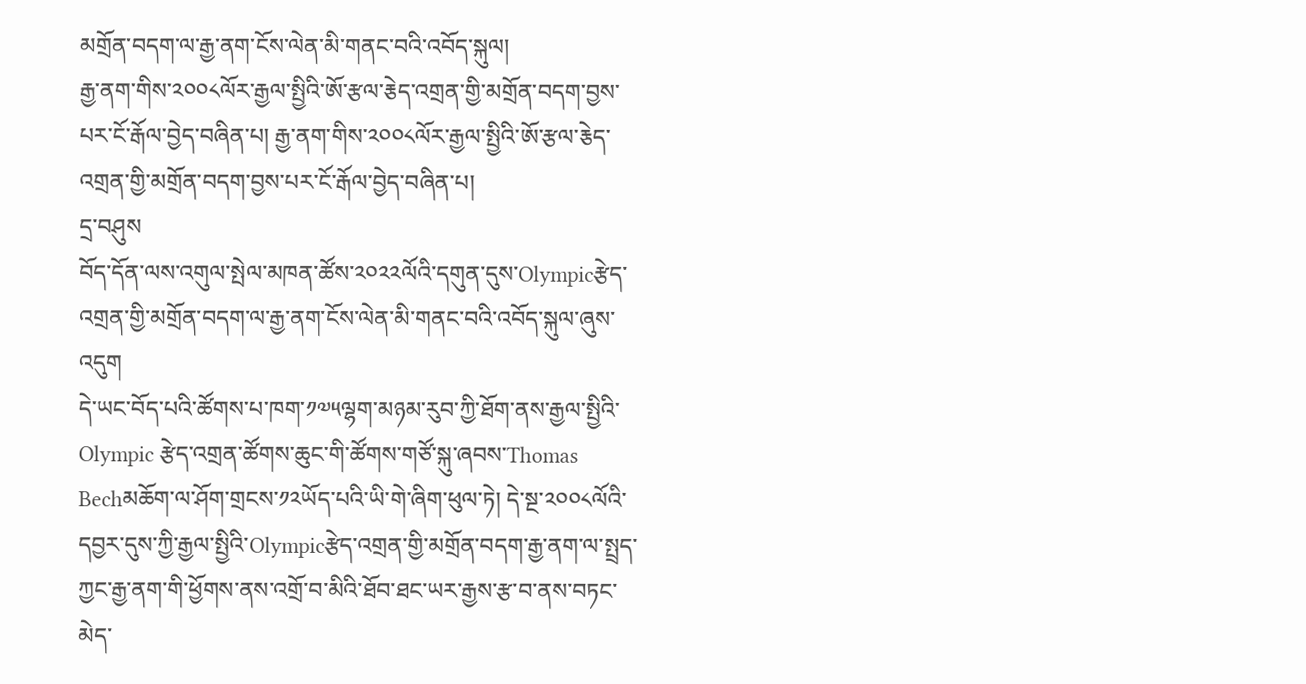མགྲོན་བདག་ལ་རྒྱ་ནག་ངོས་ལེན་མི་གནང་བའི་འབོད་སྐུལ།
རྒྱ་ནག་གིས་༢༠༠༨ལོར་རྒྱལ་སྤྱིའི་ཨོ་རྩལ་རྕེད་འགྲན་གྱི་མགྲོན་བདག་བྱས་པར་ངོ་རྒོལ་བྱེད་བཞིན་པ། རྒྱ་ནག་གིས་༢༠༠༨ལོར་རྒྱལ་སྤྱིའི་ཨོ་རྩལ་རྕེད་འགྲན་གྱི་མགྲོན་བདག་བྱས་པར་ངོ་རྒོལ་བྱེད་བཞིན་པ།
དྲ་བཤུས
བོད་དོན་ལས་འགུལ་སྤེལ་མཁན་ཚོས་༢༠༢༢ལོའི་དགུན་དུས་Olympicརྩེད་འགྲན་གྱི་མགྲོན་བདག་ལ་རྒྱ་ནག་ངོས་ལེན་མི་གནང་བའི་འབོད་སྐུལ་ཞུས་འདུག
དེ་ཡང་བོད་པའི་ཚོགས་པ་ཁག་༡༧༥ལྷག་མཉམ་རུབ་ཀྱི་ཐོག་ནས་རྒྱལ་སྤྱིའི་Olympic རྩེད་འགྲན་ཚོགས་ཆུང་གི་ཚོགས་གཙོ་སྐུ་ཞབས་Thomas Bechམཆོག་ལ་ཤོག་གྲངས་༡༢ཡོད་པའི་ཡི་གེ་ཞིག་ཕུལ་ཏེ། དེ་སྔ་༢༠༠༨ལོའི་དབྱར་དུས་ཀྱི་རྒྱལ་སྤྱིའི་Olympicརྩེད་འགྲན་གྱི་མགྲོན་བདག་རྒྱ་ནག་ལ་སྤྲད་ཀྱང་རྒྱ་ནག་གི་ཕྱོགས་ནས་འགྲོ་བ་མིའི་ཐོབ་ཐང་ཡར་རྒྱས་རྩ་བ་ནས་བཏང་མེད་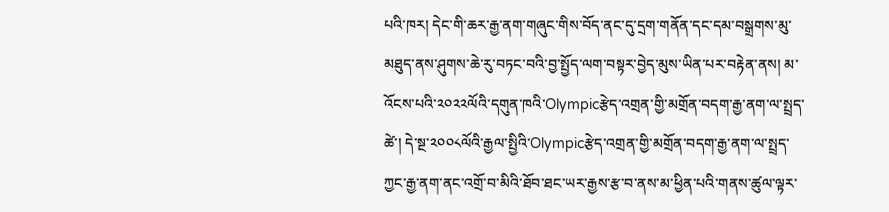པའི་ཁར། དེང་གི་ཆར་རྒྱ་ནག་གཞུང་གིས་བོད་ནང་དུ་དྲག་གནོན་དང་དམ་བསྒྲགས་མུ་མཐུད་ནས་ཤུགས་ཆེ་རུ་བཏང་བའི་བྱ་སྤྱོད་ལག་བསྟར་བྱེད་མུས་ཡིན་པར་བརྟེན་ནས། མ་འོངས་པའི་༢༠༢༢ལོའི་དགུན་ཁའི་Olympicརྩེད་འགྲན་གྱི་མགྲོན་བདག་རྒྱ་ནག་ལ་སྤྲད་ཚེ་། དེ་སྔ་༢༠༠༨ལོའི་རྒྱལ་སྤྱིའི་Olympicརྩེད་འགྲན་གྱི་མགྲོན་བདག་རྒྱ་ནག་ལ་སྤྲད་ཀྱང་རྒྱ་ནག་ནང་འགྲོ་བ་མིའི་ཐོབ་ཐང་ཡར་རྒྱས་རྩ་བ་ནས་མ་ཕྱིན་པའི་གནས་ཚུལ་ལྟར་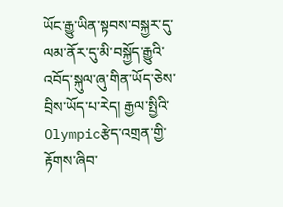ཡོང་རྒྱུ་ཡིན་སྟབས་བསྐྱར་དུ་ལམ་ནོར་དུ་མི་བསྐྱོད་རྒྱུའི་འབོད་སྐུལ་ཞུ་གིན་ཡོད་ཅེས་བྲིས་ཡོད་པ་རེད། རྒྱལ་སྤྱིའི་Olympicརྩེད་འགྲན་གྱི་རྟོགས་ཞིབ་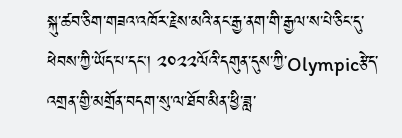སྐུ་ཚབ་ཅིག་གཟའ་འཁོར་རྗེས་མའི་ནང་རྒྱ་ནག་གི་རྒྱལ་ས་པེ་ཅིང་དུ་ཕེབས་ཀྱི་ཡོད་པ་དང། ༢༠༢༢ལོའི་དགུན་དུས་ཀྱི་Olympicརྩེད་འགྲན་གྱི་མགྲོན་བདག་སུ་ལ་ཐོབ་མིན་ཕྱི་ཟླ་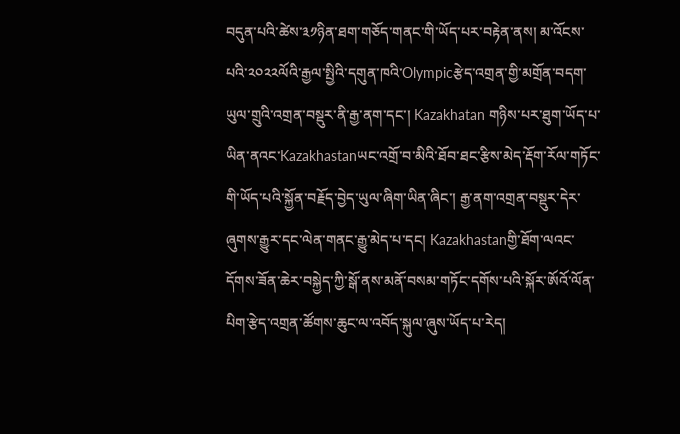བདུན་པའི་ཚེས་༣༡ཉིན་ཐག་གཅོད་གནང་གི་ཡོད་པར་བརྟེན་ནས། མ་འོངས་པའི་༢༠༢༢ལོའི་རྒྱལ་སྤྱིའི་དགུན་ཁའི་Olympicརྩེད་འགྲན་གྱི་མགྲོན་བདག་ཡུལ་གྲུའི་འགྲན་བསྡུར་ནི་རྒྱ་ནག་དང་། Kazakhatan གཉིས་པར་ཐུག་ཡོད་པ་ཡིན་ནའང་Kazakhastanཡང་འགྲོ་བ་མིའི་ཐོབ་ཐང་རྩིས་མེད་རྡོག་རོལ་གཏོང་གི་ཡོད་པའི་སྐྱོན་བརྗོད་བྱེད་ཡུལ་ཞིག་ཡིན་ཞིང་། རྒྱ་ནག་འགྲན་བསྡུར་དེར་ཞུགས་རྒྱུར་དང་ལེན་གནང་རྒྱུ་མེད་པ་དང། Kazakhastanགྱི་ཐོག་ལའང་དོགས་ཟོན་ཆེར་བསྐྱེད་ཀྱི་སྒོ་ནས་མནོ་བསམ་གཏོང་དགོས་པའི་སྐོར་ཨོའོ་ལོན་པིག་རྩེད་འགྲན་ཚོགས་ཆུང་ལ་འབོད་སྐུལ་ཞུས་ཡོད་པ་རེད།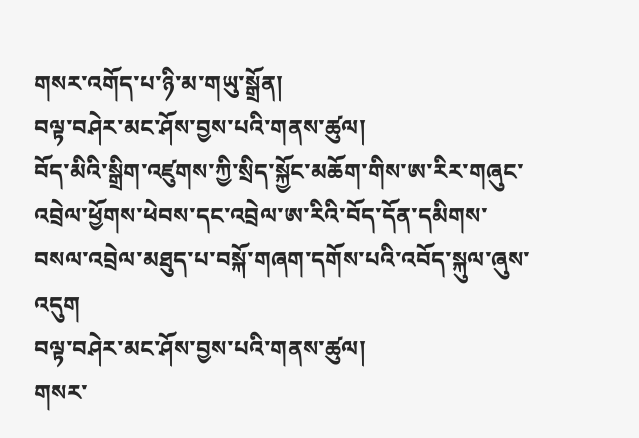གསར་འགོད་པ་ཉི་མ་གཡུ་སྒྲོན།
བལྟ་བཤེར་མང་ཤོས་བྱས་པའི་གནས་ཚུལ།
བོད་མིའི་སྒྲིག་འཛུགས་ཀྱི་སྲིད་སྐྱོང་མཆོག་གིས་ཨ་རིར་གཞུང་འབྲེལ་ཕྱོགས་ཕེབས་དང་འབྲེལ་ཨ་རིའི་བོད་དོན་དམིགས་བསལ་འབྲེལ་མཐུད་པ་བསྐོ་གཞག་དགོས་པའི་འབོད་སྐུལ་ཞུས་འདུག
བལྟ་བཤེར་མང་ཤོས་བྱས་པའི་གནས་ཚུལ།
གསར་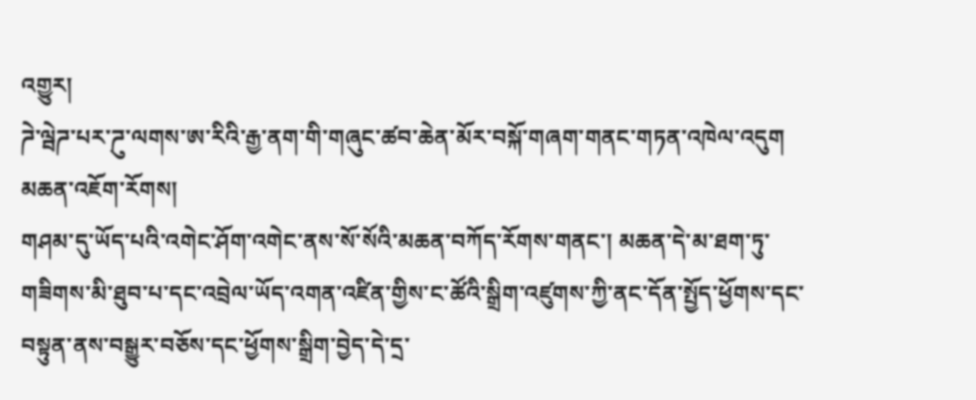འགྱུར།
ཌེ་ལྦེཌ་པར་ཌུ་ལགས་ཨ་རིའི་རྒྱ་ནག་གི་གཞུང་ཚབ་ཆེན་མོར་བསྐོ་གཞག་གནང་གཏན་འཁེལ་འདུག
མཆན་འཇོག་རོགས།
གཤམ་དུ་ཡོད་པའི་འགེང་ཤོག་འགེང་ནས་སོ་སོའི་མཆན་བཀོད་རོགས་གནང་། མཆན་དེ་མ་ཐག་ཏུ་གཟིགས་མི་ཐུབ་པ་དང་འབྲེལ་ཡོད་འགན་འཛིན་གྱིས་ང་ཚོའི་སྒྲིག་འཛུགས་ཀྱི་ནང་དོན་སྤྱོད་ཕྱོགས་དང་བསྟུན་ནས་བསྒྱུར་བཅོས་དང་ཕྱོགས་སྒྲིག་བྱེད་དེ་དྲ་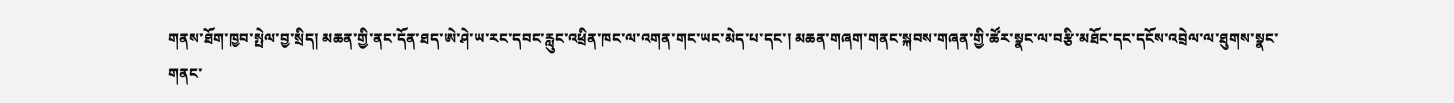གནས་ཐོག་ཁྱབ་སྤེལ་བྱ་སྲིད། མཆན་གྱི་ནང་དོན་ཐད་ཨེ་ཤེ་ཡ་རང་དབང་རླུང་འཕྲིན་ཁང་ལ་འགན་གང་ཡང་མེད་པ་དང་། མཆན་གཞག་གནང་སྐབས་གཞན་གྱི་ཚོར་སྣང་ལ་བརྩི་མཐོང་དང་དངོས་འབྲེལ་ལ་ཐུགས་སྣང་གནང་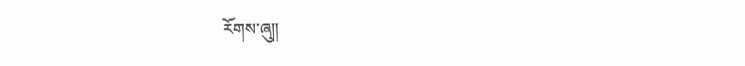རོགས་ཞུ༎